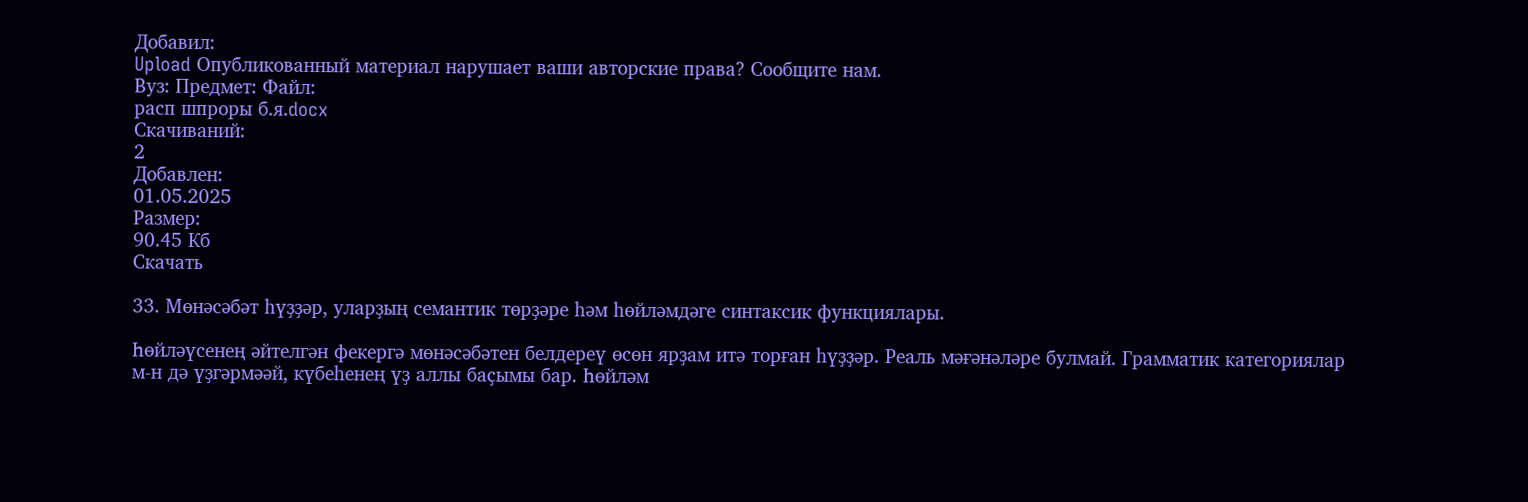Добавил:
Upload Опубликованный материал нарушает ваши авторские права? Сообщите нам.
Вуз: Предмет: Файл:
расп шпроры б.я.docx
Скачиваний:
2
Добавлен:
01.05.2025
Размер:
90.45 Кб
Скачать

33. Мөнәсәбәт һүҙҙәр, уларҙың семантик төрҙәре һәм һөйләмдәге синтаксик функциялары.

Һөйләүсенең әйтелгән фекергә мөнәсәбәтен белдереү өсөн ярҙам итә торған һүҙҙәр. Реаль мәғәнәләре булмай. Грамматик категориялар м-н дә үҙгәрмәәй, күбеһенең үҙ аллы баҫымы бар. Һөйләм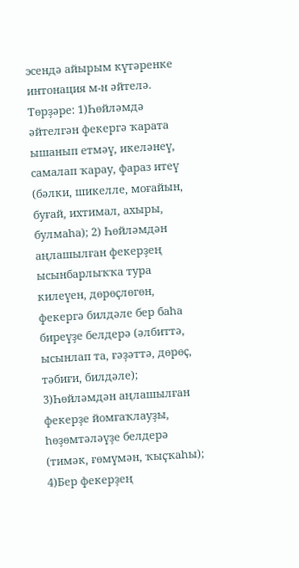эсендә айырым күтәренке интонация м-н әйтелә. Төрҙәре: 1)Һөйләмдә әйтелгән фекергә ҡарата ышанып етмәү, икеләнеү, самалап ҡарау, фараз итеү (бәлки, шикелле, моғайын, буғай, ихтимал, ахыры, булмаһа); 2) Һөйләмдән аңлашылған фекерҙең ысынбарлыҡҡа тура килеүен, дөрөҫлөгөн, фекергә билдәле бер баһа биреүҙе белдерә (әлбиттә, ысынлап та, ғәҙәттә, дөрөҫ, тәбиғи, билдәле); 3)Һөйләмдән аңлашылған фекерҙе йомғаҡлауҙы, һөҙөмтәләүҙе белдерә (тимәк, ғөмүмән, ҡыҫҡаһы); 4)Бер фекерҙең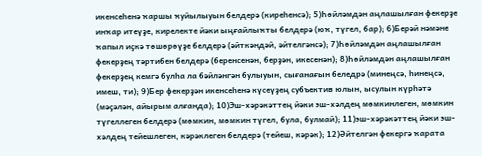икенсеһенә ҡаршы ҡуйылыуын белдерә (киреһенсә); 5)Һөйләмдән аңлашылған фекерҙе инҡар итеүҙе, кирелекте йәки ыңғайлыҡты белдерә (юҡ, түгел, бар); 6)Берәй нәмәне ҡапыл иҫкә төшөрөүҙе белдерә (әйткәндәй, әйтелгәнсә); 7)Һөйләмдән аңлашылған фекерҙең тәртибен белдерә (беренсенән, берҙән, икесенән); 8)Һөйләмдән аңлашылған фекерҙең кемгә булһа ла бәйләнгән булыуын, сығанағын беледрә (минеңсә, һинеңсә, имеш, ти); 9)Бер фекерҙән икенсеһенә күсеүҙең субъектив юлын, ысулын күрһәтә (мәҫәлән, айырым алғанда); 10)Эш-хәрәкәттең йәки эш-хәлдең мөмкинлеген, мөмкин түгеллеген белдерә (мөмкин, мөмкин түгел, була, булмай); 11)эш-хәрәкәттең йәки эш-хәлдең тейешлеген, кәрәклеген белдерә (тейеш, кәрәк); 12)Әйтелгән фекергә ҡарата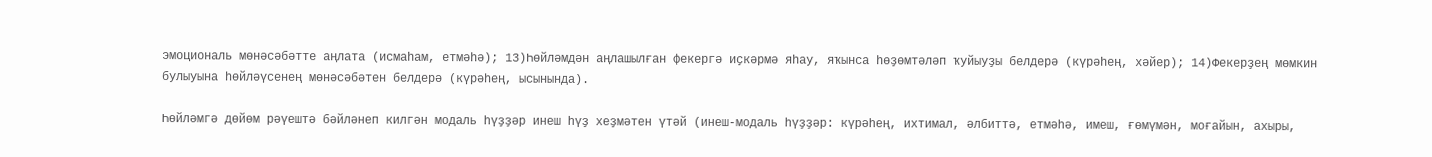эмоциональ мөнәсәбәтте аңлата (исмаһам, етмәһә); 13)Һөйләмдән аңлашылған фекергә иҫкәрмә яһау, яҡынса һөҙөмтәләп ҡуйыуҙы белдерә (күрәһең, хәйер); 14)Фекерҙең мөмкин булыуына һөйләүсенең мөнәсәбәтен белдерә (күрәһең, ысынында).

Һөйләмгә дөйөм рәүештә бәйләнеп килгән модаль һүҙҙәр инеш һүҙ хеҙмәтен үтәй (инеш-модаль һүҙҙәр: күрәһең, ихтимал, әлбиттә, етмәһә, имеш, ғөмүмән, моғайын, ахыры,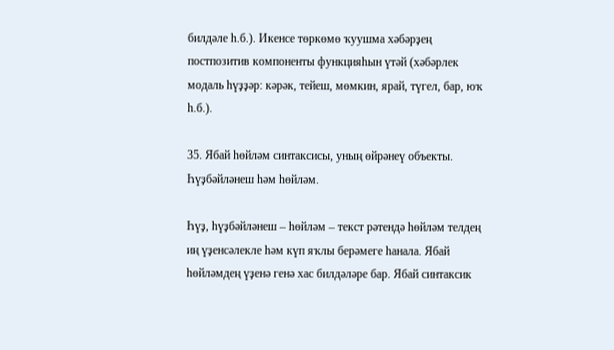билдәле һ.б.). Икенсе төркөмө ҡуушма хәбәрҙең постпозитив компоненты функцияһын үтәй (хәбәрлек модаль һүҙҙәр: кәрәк, тейеш, мөмкин, ярай, түгел, бар, юҡ һ.б.).

35. Ябай һөйләм синтаксисы, уның өйрәнеү объекты. Һүҙбәйләнеш һәм һөйләм.

Һүҙ, һүҙбәйләнеш – һөйләм – текст рәтендә һөйләм телдең иң үҙенсәлекле һәм күп яҡлы берәмеге һанала. Ябай һөйләмдең үҙенә генә хас билдәләре бар. Ябай синтаксик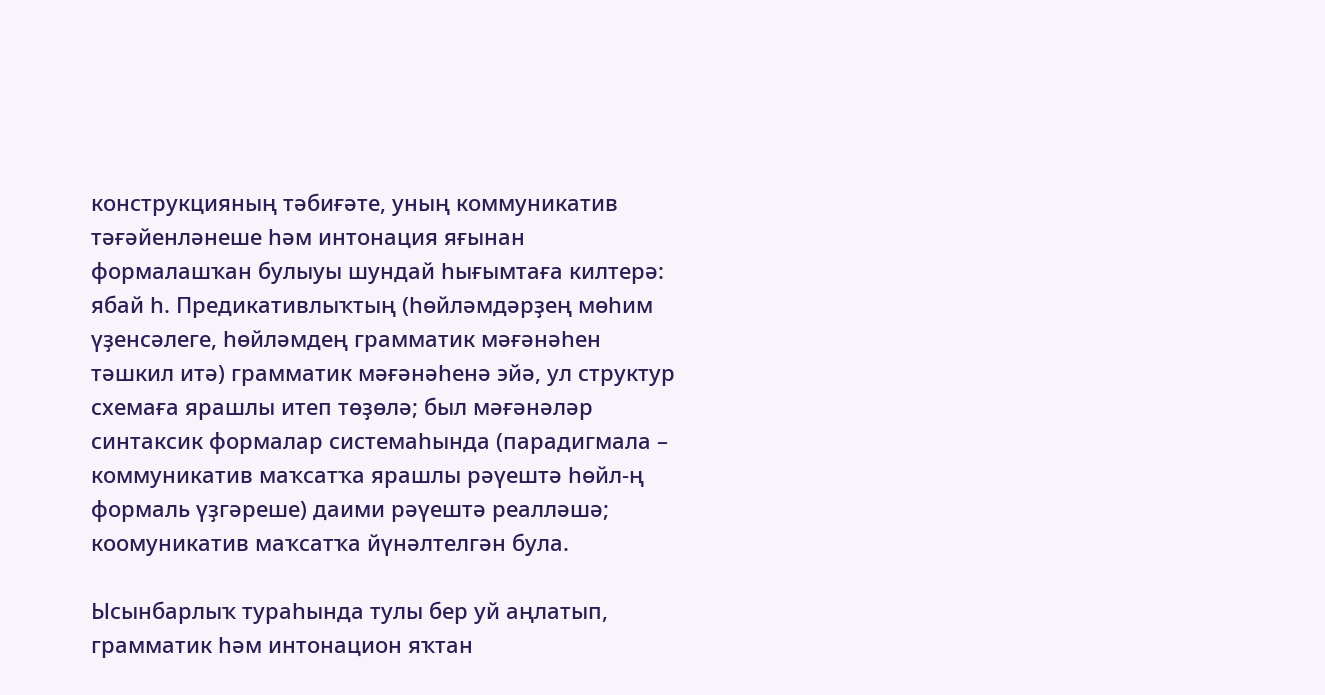конструкцияның тәбиғәте, уның коммуникатив тәғәйенләнеше һәм интонация яғынан формалашҡан булыуы шундай һығымтаға килтерә: ябай һ. Предикативлыҡтың (һөйләмдәрҙең мөһим үҙенсәлеге, һөйләмдең грамматик мәғәнәһен тәшкил итә) грамматик мәғәнәһенә эйә, ул структур схемаға ярашлы итеп төҙөлә; был мәғәнәләр синтаксик формалар системаһында (парадигмала – коммуникатив маҡсатҡа ярашлы рәүештә һөйл-ң формаль үҙгәреше) даими рәүештә реалләшә; коомуникатив маҡсатҡа йүнәлтелгән була.

Ысынбарлыҡ тураһында тулы бер уй аңлатып, грамматик һәм интонацион яҡтан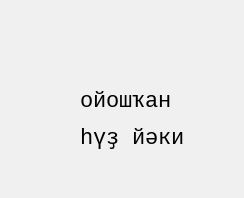ойошҡан һүҙ йәки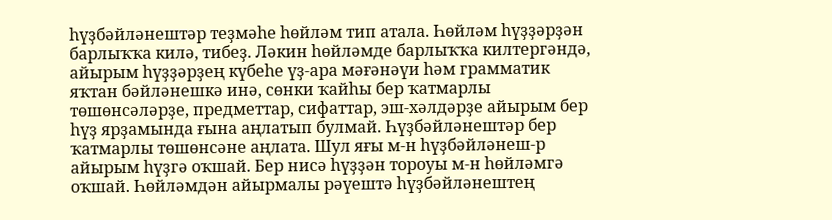һүҙбәйләнештәр теҙмәһе һөйләм тип атала. Һөйләм һүҙҙәрҙән барлыҡҡа килә, тибеҙ. Ләкин һөйләмде барлыҡҡа килтергәндә, айырым һүҙҙәрҙең күбеһе үҙ-ара мәғәнәүи һәм грамматик яҡтан бәйләнешкә инә, сөнки ҡайһы бер ҡатмарлы төшөнсәләрҙе, предметтар, сифаттар, эш-хәлдәрҙе айырым бер һүҙ ярҙамында ғына аңлатып булмай. Һүҙбәйләнештәр бер ҡатмарлы төшөнсәне аңлата. Шул яғы м-н һүҙбәйләнеш-р айырым һүҙгә оҡшай. Бер нисә һүҙҙән тороуы м-н һөйләмгә оҡшай. Һөйләмдән айырмалы рәүештә һүҙбәйләнештең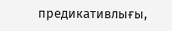предикативлығы,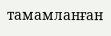тамамланған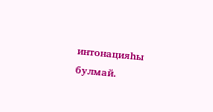интонацияһы булмай.